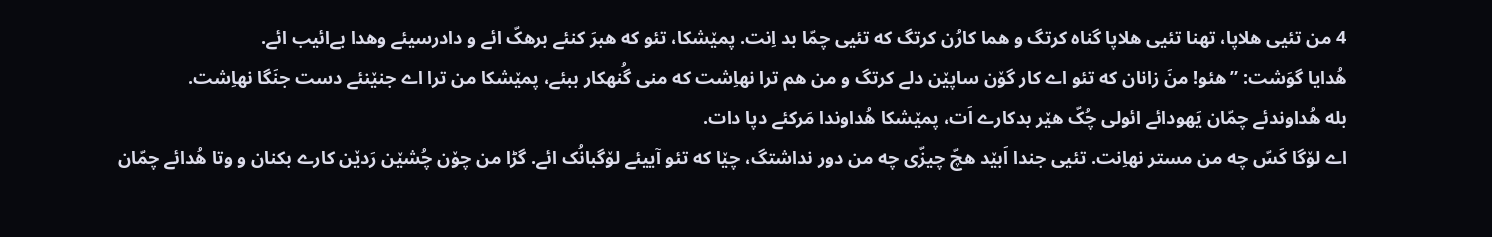4 من تئیی هلاپا، تهنا تئیی هلاپا گناه کرتگ و هما کارُن کرتگ که تئیی چمّا بد اِنت. پمێشکا، تئو که هبرَ کنئے برهکّ ائے و دادرسیئے وهدا بےائیب ائے.
هُدایا گوَشت: ”هئو! منَ زانان که تئو اے کار گۆن ساپێن دلے کرتگ و من هم ترا نهاِشت که منی گُنهکار ببئے، پمێشکا من ترا اے جنێنئے دست جنَگا نهاِشت.
بله هُداوندئے چمّان یَهودائے ائولی چُکّ هێر بدکارے اَت، پمێشکا هُداوندا مَرکئے دپا دات.
اے لۆگا کَسّ چه من مستر نهاِنت. تئیی جندا اَبێد هچّ چیزّی چه من دور نداشتگ، چێا که تئو آییئے لۆگبانُک ائے. گڑا من چۆن چُشێن رَدێن کارے بکنان و وتا هُدائے چمّان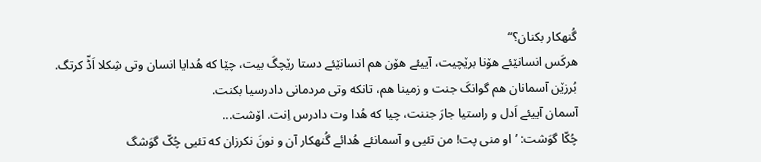گُنهکار بکنان؟“
هرکَس انسانێئے هۆنا برێچیت، آییئے هۆن هم انسانێئے دستا رێچگَ بیت، چێا که هُدایا انسان وتی شِکلا اَڈّ کرتگ.
بُرزێن آسمانان هم گوانکَ جنت و زمینا هم، تانکه وتی مردمانی دادرسیا بکنت.
آسمان آییئے اَدل و راستیا جارَ جننت، چیا که هُدا وت دادرس اِنت. اۆشت...
چُکّا گوَشت: ’او منی پت! من تئیی و آسمانئے هُدائے گُنهکار آن و نونَ نکرزان که تئیی چُکّ گوَشگ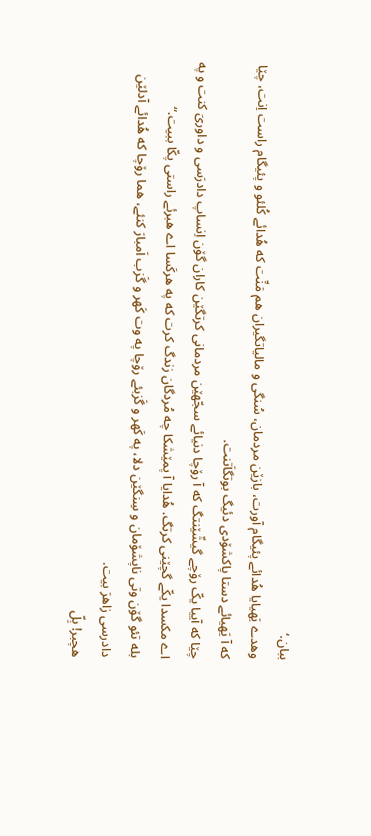ببان.‘
وهدے یَهیایا هُدائے پئیگام آورت، بازێن مردمان، سُنگی و مالیاتگیران هم مَنِّت که هُدائے کُلئو و پئیگام راست اِنت، چێا که آ یَهیائے دستا پاکشۆدی دئیگ بوتگاَتنت.
چێا که آییا یکّ رۆچے گیشّێنتگ که آ رۆچا دنیائے سجّهێن مردمانی کرتگێن کاران گۆن اِنساپ دادرَسی و داوریَ کنت و په اے مکسدا یکّے گچێنی کرتگ. هُدایا آ پمێشکا چه مُردگان زندگ کرت که په هرکَسا اے هبرئے راستی پکّا ببیت.“
بله تئو گۆن وتی ناپشۆمان و سِنگێن دلا، په کَهر و گَزبئے رۆچا په وت کَهر و گَزب اَمبارَ کنئے، هما رۆچا که هُدائے آدلێن دادرسی زاهرَ بیت.
هچبر! بِلّ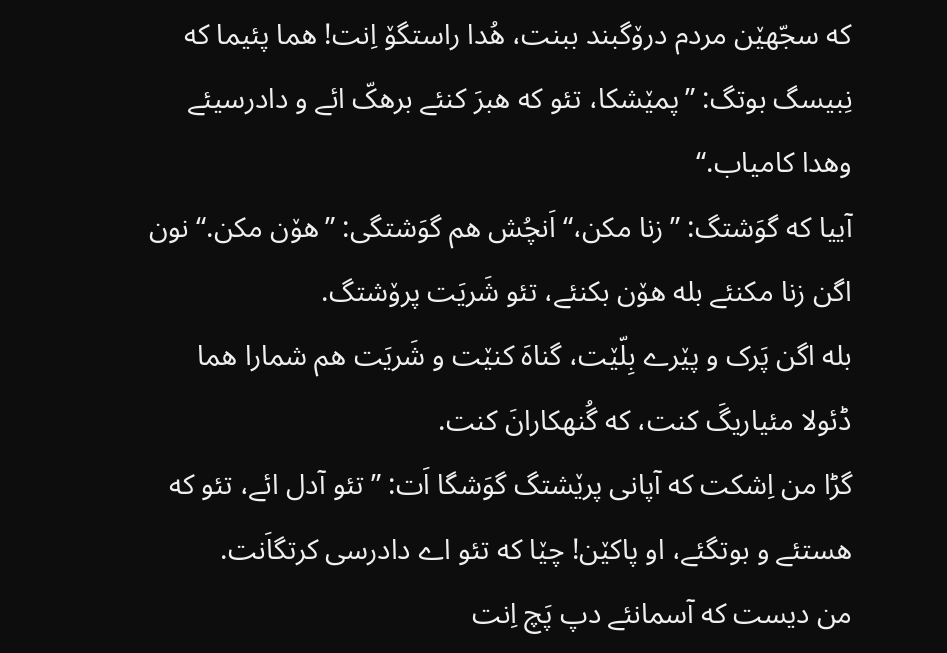که سجّهێن مردم درۆگبند ببنت، هُدا راستگۆ اِنت! هما پئیما که نِبیسگ بوتگ: ”پمێشکا، تئو که هبرَ کنئے برهکّ ائے و دادرسیئے وهدا کامیاب.“
آییا که گوَشتگ: ”زنا مکن،“ اَنچُش هم گوَشتگی: ”هۆن مکن.“ نون اگن زنا مکنئے بله هۆن بکنئے، تئو شَریَت پرۆشتگ.
بله اگن پَرک و پێرے بِلّێت، گناهَ کنێت و شَریَت هم شمارا هما ڈئولا مئیاریگَ کنت، که گُنهکارانَ کنت.
گڑا من اِشکت که آپانی پرێشتگ گوَشگا اَت: ”تئو آدل ائے، تئو که هستئے و بوتگئے، او پاکێن! چێا که تئو اے دادرسی کرتگاَنت.
من دیست که آسمانئے دپ پَچ اِنت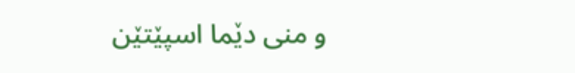و منی دێما اسپێتێن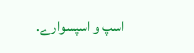اسپ و اسپسوارے.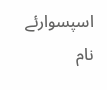اسپسوارئے نام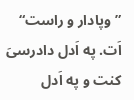”وپادار و راست“ اَت. په اَدل دادرسیَ کنت و په اَدل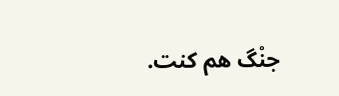جنْگ هم کنت.